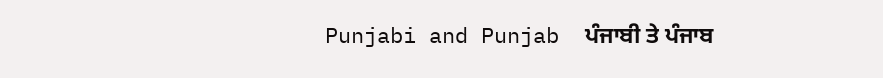Punjabi and Punjab  ਪੰਜਾਬੀ ਤੇ ਪੰਜਾਬ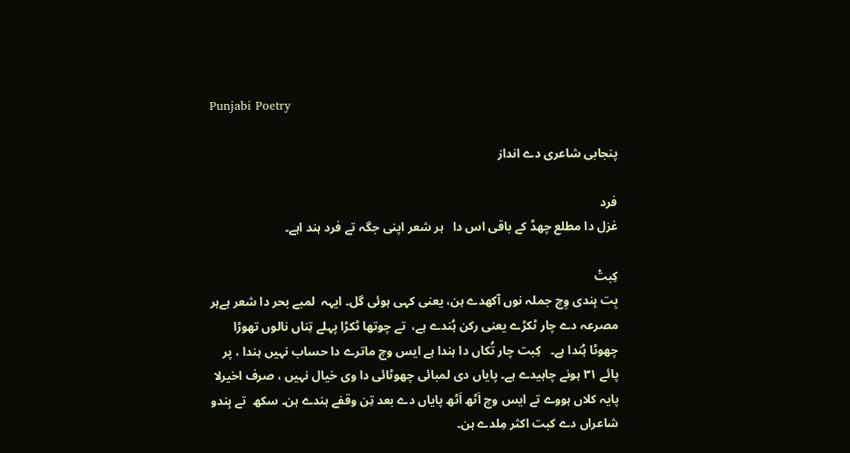Punjabi Poetry

پنجابی شاعری دے انداز

فرد
غزل دا مطلع چھڈ کے باقی اس دا   ہر شعر اپنی جگہ تے فرد ہند اہے۔

کِبتْ
بِت ہِندی وِچ جملہ نوں آکھدے ہن، یعنی کہی ہوئی گل۔ ایہہ  لمبے بحر دا شعر ہےہر مصرعہ دے چار ٹکڑے یعنی رکن ہُندے ہے،  تے چوتھا ٹکڑا پہلے تِناں نالوں تھوڑا چھوٹا ہُندا ہے۔   کِبت چار تُکاں دا ہندا ہے ایس وچ ماترے دا حساب نہیں ہندا ، پر پائے ٣١ ہونے چاہیدے ہے۔ پایاں دی لمبائی چھوٹائی دا وی خیال نہیں ، صرف اخیرلا پایہ کلاں ہووے تے ایس وچ اَٹھ اَٹھ پایاں دے بعد تِن وقفے ہندے ہن۔ سکھ  تے ہِندو  شاعراں دے کبت اکثر مِلدے ہن۔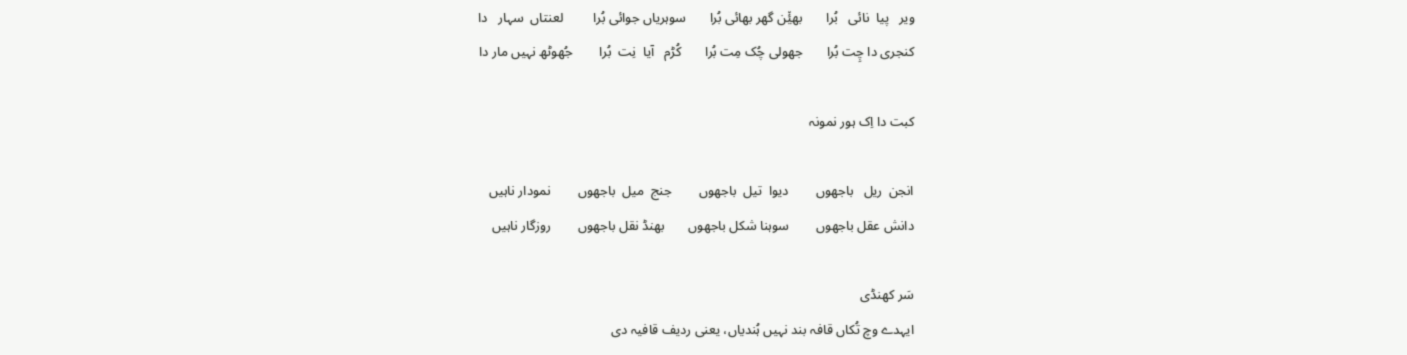ویر   پیا  نائی   بُرا       بھیٔ٘ن گھر بھائی بُرا       سوہریاں جوائی بُرا         لعنتاں  سہار   دا
کنجری دا چِت بُرا       جھولی چُک مِت بُرا       کُڑم   آیا  نِت  بُرا        جُھوٹھ نہیں مار دا

کبت دا اِک ہور نمونہ

انجن  ریل   باجھوں        دیوا  تیل  باجھوں        جنج  میل  باجھوں        نمودار ناہیں
دانش عقل باجھوں        سوہنا شکل باجھوں       بھنڈ نقل باجھوں        روزگار ناہیں

سَر کھنڈی
ایہدے وچ تُکاں قافہ بند نہیں ہُندیاں، یعنی ردیف قافیہ دی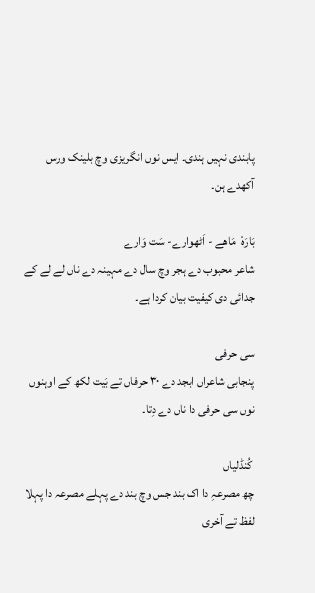پابندی نہیں ہندی۔ ایس نوں انگریزی وچ بلینک ورس آکھدے ہن۔

بَارَہْ  مَاھے - اَٹھوارے- سَت وَارے
شاعر محبوب دے ہجر وچ سال دے مہینہ دے ناں لے لے کے جدائی دی کیفیت بیان کردا ہے۔

سی حرفی
پنجابی شاعراں ابجد دے ٣٠ حرفاں تے بَیت لکھ کے اوہنوں نوں سی حرفی دا ناں دے دِتا۔

 کُنڈلیاں
چھ مصرعہِ دا اک بند جس وچ بند دے پہلے مصرعہ دا پہلا لفظ تے آخری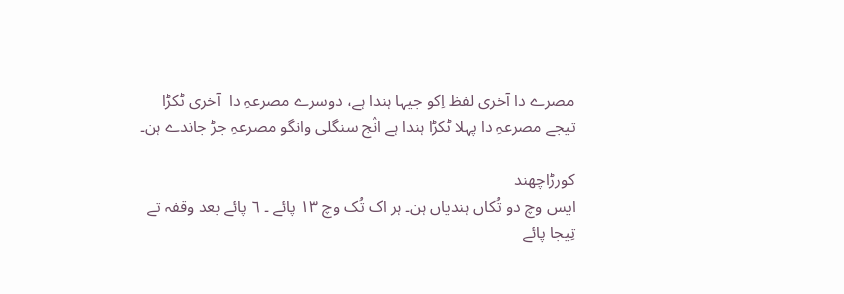مصرے دا آخری لفظ اِکو جیہا ہندا ہے، دوسرے مصرعہِ دا  آخری ٹکڑا تیجے مصرعہِ دا پہلا ٹکڑا ہندا ہے انٛج سنگلی وانگو مصرعہِ جڑ جاندے ہن۔

کورڑاچھند
ایس وچ دو تُکاں ہندیاں ہن۔ ہر اک تُک وچ ١٣ پائے ۔ ٦ پائے بعد وقفہ تے تِیجا پائے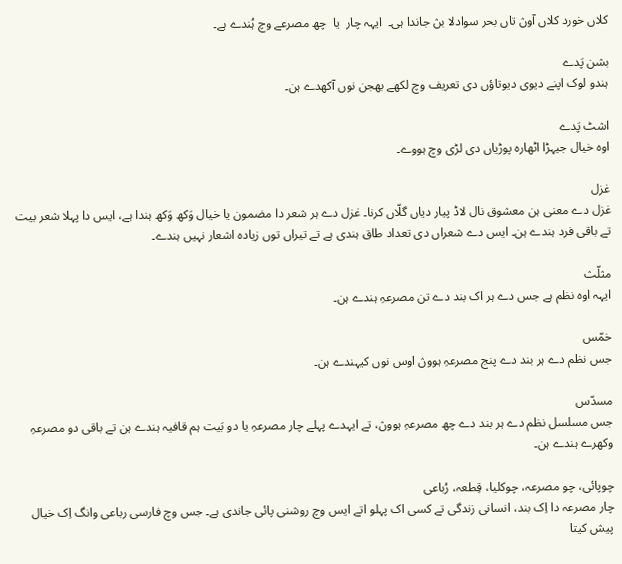کلاں خورد کلاں آوڽ تاں بحر سوادلا بڽ جاندا ہی۔  ایہہ چار  یا  چھ مصرعے وچ ہُندے ہے۔

بشن پَدے
ہندو لوک اپنے دیوی دیوتاؤں دی تعریف وچ لکھے بھجن نوں آکھدے ہن۔

اشٹ پَدے
اوہ خیال جیہڑا اٹھارہ پوڑیاں دی لڑی وچ ہووے۔

غزل
غزل دے معنی ہن معشوق نال لاڈ پیار دیاں گلّاں کرنا۔ غزل دے ہر شعر دا مضمون یا خیال وَکھ وَکھ ہندا ہے، ایس دا پہلا شعر بیت تے باقی فرد ہندے ہن۔ ایس دے شعراں دی تعداد طاق ہندی ہے تے تیراں توں زیادہ اشعار نہیں ہندے۔

مثلّث
ایہہ اوہ نظم ہے جس دے ہر اک بند دے تن مصرعہِ ہندے ہن۔

خمّس
جس نظم دے ہر بند دے پنج مصرعہِ ہووڽ اوس نوں کیہندے ہن۔

مسدّس
جس مسلسل نظم دے ہر بند دے چھ مصرعہِ ہووڽ، تے ایہدے پہلے چار مصرعہِ یا دو بَیت ہم قافیہ ہندے ہن تے باقی دو مصرعہِ وکھرے ہندے ہن۔

چوپائی، چو مصرعہ، چوکلیا، قِطعہ، رُباعی
چار مصرعہ دا اِک بند، انسانی زندگی تے کسی اک پہلو اتے ایس وچ روشنی پائی جاندی ہے۔ جس وچ فارسی رباعی وانگ اِک خیال پیش کیتا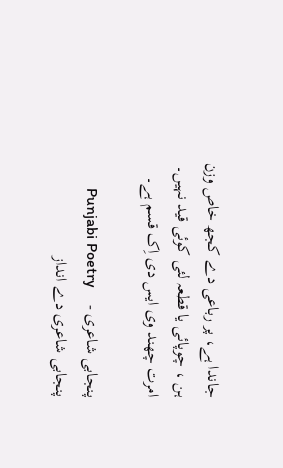جاندا ہے، پر رباعی دے کجھ خاص وزن ہن ، چوپائی یا قطعہ لئی کوئی قید نہیں۔ امرت چھند وی ایس دی اِک قسم ہے۔

پنجابی شاعری -    Punjabi Poetry
پنجابی شاعری دے انداز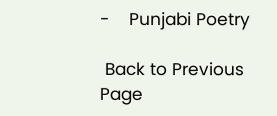-    Punjabi Poetry

 Back to Previous Page